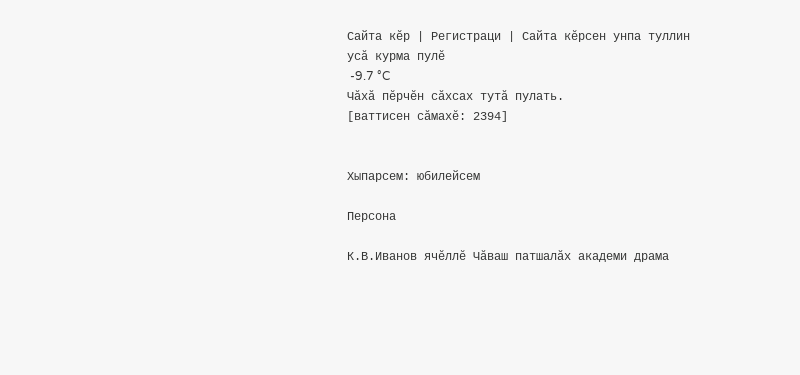Сайта кӗр | Регистраци | Сайта кӗрсен унпа туллин усӑ курма пулӗ
 -9.7 °C
Чӑхӑ пӗрчӗн сӑхсах тутӑ пулать.
[ваттисен сӑмахӗ: 2394]


Хыпарсем: юбилейсем

Персона

К.В.Иванов ячӗллӗ Чӑваш патшалӑх академи драма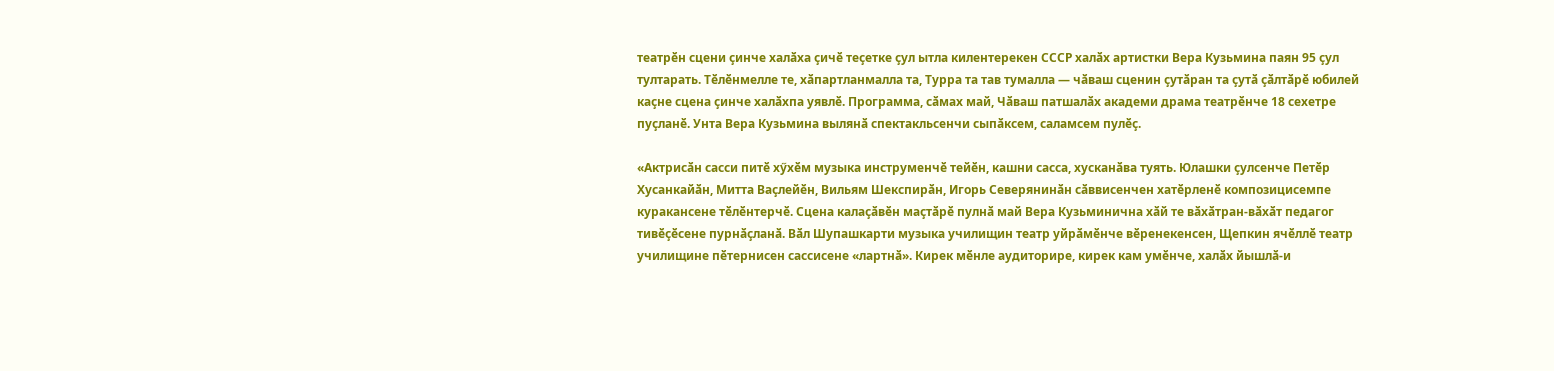театрӗн сцени ҫинче халӑха ҫичӗ теҫетке ҫул ытла килентерекен СССР халӑх артистки Вера Кузьмина паян 95 ҫул тултарать. Тӗлӗнмелле те, хӑпартланмалла та, Турра та тав тумалла — чӑваш сценин ҫутӑран та ҫутӑ ҫӑлтӑрӗ юбилей каҫне сцена ҫинче халӑхпа уявлӗ. Программа, сӑмах май, Чӑваш патшалӑх академи драма театрӗнче 18 сехетре пуҫланӗ. Унта Вера Кузьмина вылянӑ спектакльсенчи сыпӑксем, саламсем пулӗҫ.

«Актрисӑн сасси питӗ хӳхӗм музыка инструменчӗ тейӗн, кашни сасса, хусканӑва туять. Юлашки ҫулсенче Петӗр Хусанкайӑн, Митта Ваҫлейӗн, Вильям Шекспирӑн, Игорь Северянинӑн сӑввисенчен хатӗрленӗ композицисемпе куракансене тӗлӗнтерчӗ. Сцена калаҫӑвӗн маҫтӑрӗ пулнӑ май Вера Кузьминична хӑй те вӑхӑтран-вӑхӑт педагог тивӗҫӗсене пурнӑҫланӑ. Вӑл Шупашкарти музыка училищин театр уйрӑмӗнче вӗренекенсен, Щепкин ячӗллӗ театр училищине пӗтернисен сассисене «лартнӑ». Кирек мӗнле аудиторире, кирек кам умӗнче, халӑх йышлӑ-и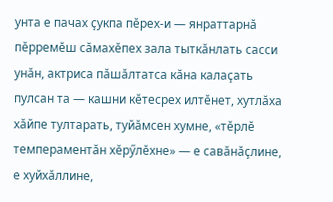унта е пачах ҫукпа пӗрех-и — янраттарнӑ пӗрремӗш сӑмахӗпех зала тыткӑнлать сасси унӑн, актриса пӑшӑлтатса кӑна калаҫать пулсан та — кашни кӗтесрех илтӗнет, хутлӑха хӑйпе тултарать, туйӑмсен хумне, «тӗрлӗ темпераментӑн хӗрӳлӗхне» — е савӑнӑҫлине, е хуйхӑллине,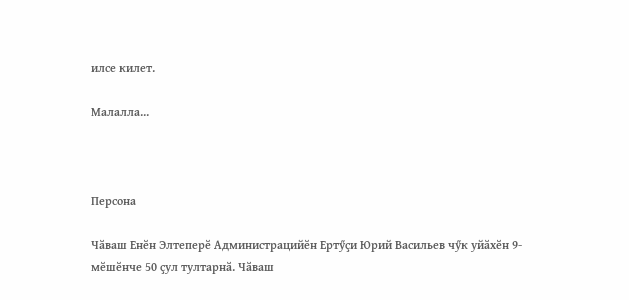илсе килет.

Малалла...



Персона

Чӑваш Енӗн Элтеперӗ Администрацийӗн Ертӳҫи Юрий Васильев чӳк уйӑхӗн 9-мӗшӗнче 50 ҫул тултарнӑ. Чӑваш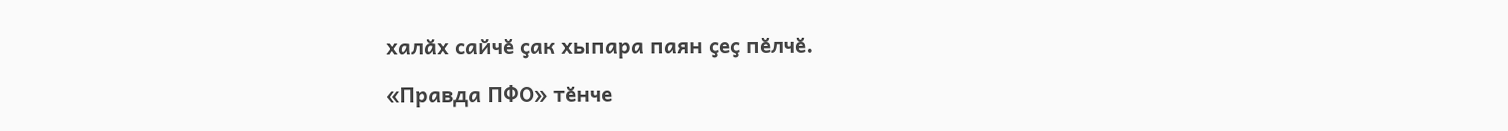халӑх сайчӗ ҫак хыпара паян ҫеҫ пӗлчӗ.

«Правда ПФО» тӗнче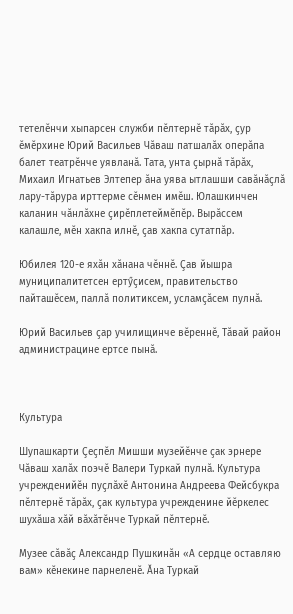тетелӗнчи хыпарсен служби пӗлтернӗ тӑрӑх, ҫур ӗмӗрхине Юрий Васильев Чӑваш патшалӑх оперӑпа балет театрӗнче уявланӑ. Тата, унта ҫырнӑ тӑрӑх, Михаил Игнатьев Элтепер ӑна уява ытлашши савӑнӑҫлӑ лару-тӑрура ирттерме сӗнмен имӗш. Юлашкинчен каланин чӑнлӑхне ҫирӗплетеймӗпӗр. Вырӑссем калашле, мӗн хакпа илнӗ, ҫав хакпа сутатпӑр.

Юбилея 120-е яхӑн хӑнана чӗннӗ. Ҫав йышра муниципалитетсен ертӳҫисем, правительство пайташӗсем, паллӑ политиксем, усламҫӑсем пулнӑ.

Юрий Васильев ҫар училищинче вӗреннӗ, Тӑвай район администрацине ертсе пынӑ.



Культура

Шупашкарти Ҫеҫпӗл Мишши музейӗнче ҫак эрнере Чӑваш халӑх поэчӗ Валери Туркай пулнӑ. Культура учрежденийӗн пуҫлӑхӗ Антонина Андреева Фейсбукра пӗлтернӗ тӑрӑх, ҫак культура учрежденине йӗркелес шухӑша хӑй вӑхӑтӗнче Туркай пӗлтернӗ.

Музее сӑвӑҫ Александр Пушкинӑн «А сердце оставляю вам» кӗнекине парнеленӗ. Ӑна Туркай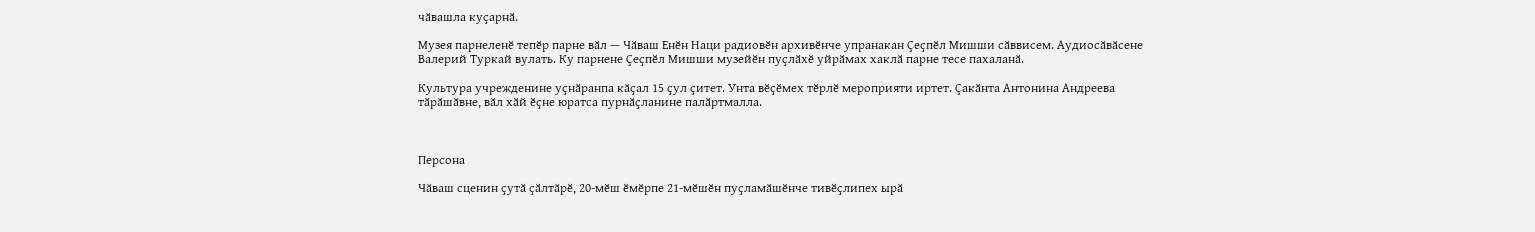чӑвашла куҫарнӑ.

Музея парнеленӗ тепӗр парне вӑл — Чӑваш Енӗн Наци радиовӗн архивӗнче упранакан Ҫеҫпӗл Мишши сӑввисем. Аудиосӑвӑсене Валерий Туркай вулать. Ку парнене Ҫеҫпӗл Мишши музейӗн пуҫлӑхӗ уйрӑмах хаклӑ парне тесе пахаланӑ.

Культура учрежденине уҫнӑранпа кӑҫал 15 ҫул ҫитет. Унта вӗҫӗмех тӗрлӗ мероприяти иртет. Ҫакӑнта Антонина Андреева тӑрӑшӑвне, вӑл хӑй ӗҫне юратса пурнӑҫланине палӑртмалла.



Персона

Чӑваш сценин ҫутӑ ҫӑлтӑрӗ, 20-мӗш ӗмӗрпе 21-мӗшӗн пуҫламӑшӗнче тивӗҫлипех ырӑ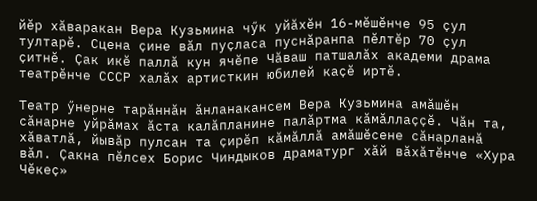йӗр хӑваракан Вера Кузьмина чӳк уйӑхӗн 16-мӗшӗнче 95 ҫул тултарӗ. Сцена ҫине вӑл пуҫласа пуснӑранпа пӗлтӗр 70 ҫул ҫитнӗ. Ҫак икӗ паллӑ кун ячӗпе Чӑваш патшалӑх академи драма театрӗнче СССР халӑх артисткин юбилей каҫӗ иртӗ.

Театр ӳнерне тарӑннӑн ӑнланакансем Вера Кузьмина амӑшӗн сӑнарне уйрӑмах ӑста калӑпланине палӑртма кӑмӑллаҫҫӗ. Чӑн та, хӑватлӑ, йывӑр пулсан та ҫирӗп кӑмӑллӑ амӑшӗсене сӑнарланӑ вӑл. Ҫакна пӗлсех Борис Чиндыков драматург хӑй вӑхӑтӗнче «Хура Чӗкеҫ»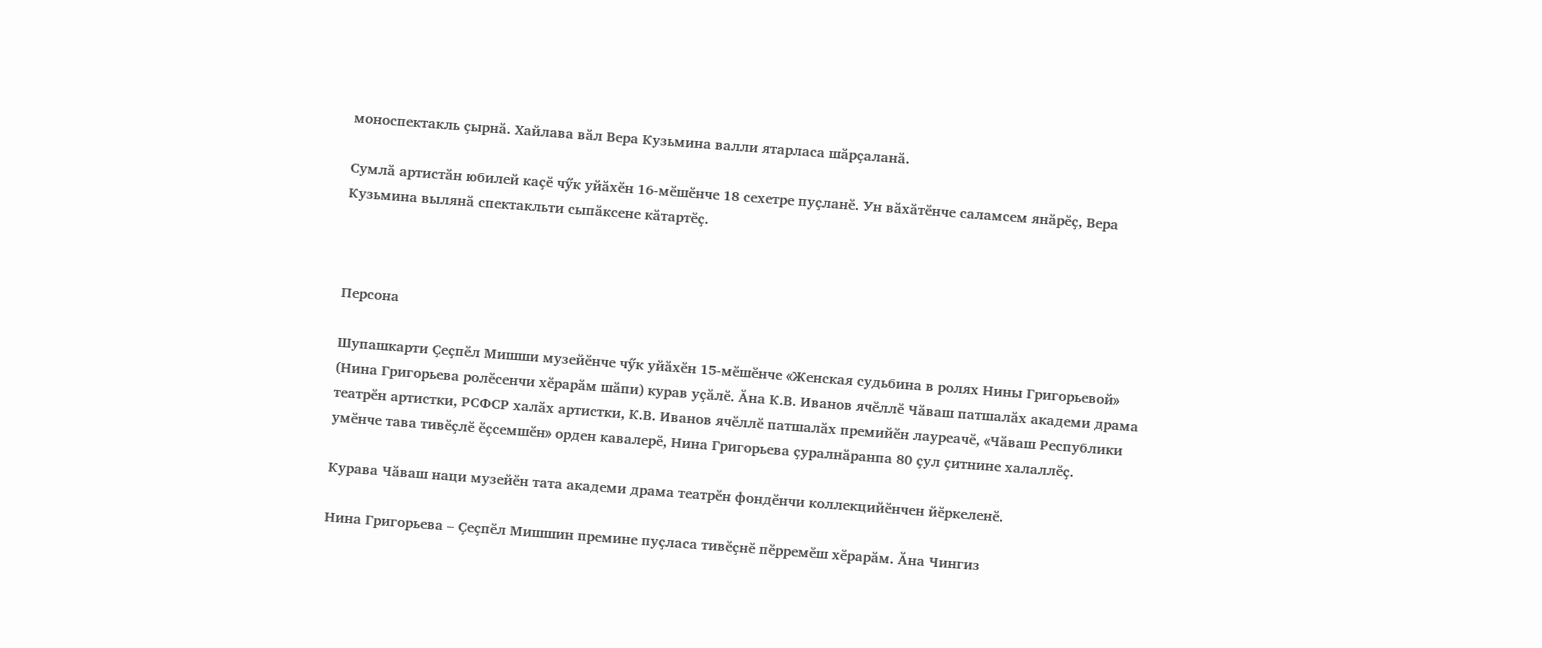моноспектакль ҫырнӑ. Хайлава вӑл Вера Кузьмина валли ятарласа шӑрҫаланӑ.

Сумлӑ артистӑн юбилей каҫӗ чӳк уйӑхӗн 16-мӗшӗнче 18 сехетре пуҫланӗ. Ун вӑхӑтӗнче саламсем янӑрӗҫ, Вера Кузьмина вылянӑ спектакльти сыпӑксене кӑтартӗҫ.



Персона

Шупашкарти Ҫеҫпӗл Мишши музейӗнче чӳк уйӑхӗн 15-мӗшӗнче «Женская судьбина в ролях Нины Григорьевой» (Нина Григорьева ролӗсенчи хӗрарӑм шӑпи) курав уҫӑлӗ. Ӑна К.В. Иванов ячӗллӗ Чӑваш патшалӑх академи драма театрӗн артистки, РСФСР халӑх артистки, К.В. Иванов ячӗллӗ патшалӑх премийӗн лауреачӗ, «Чӑваш Республики умӗнче тава тивӗҫлӗ ӗҫсемшӗн» орден кавалерӗ, Нина Григорьева ҫуралнӑранпа 80 ҫул ҫитнине халаллӗҫ.

Курава Чӑваш наци музейӗн тата академи драма театрӗн фондӗнчи коллекцийӗнчен йӗркеленӗ.

Нина Григорьева – Ҫеҫпӗл Мишшин премине пуҫласа тивӗҫнӗ пӗрремӗш хӗрарӑм. Ӑна Чингиз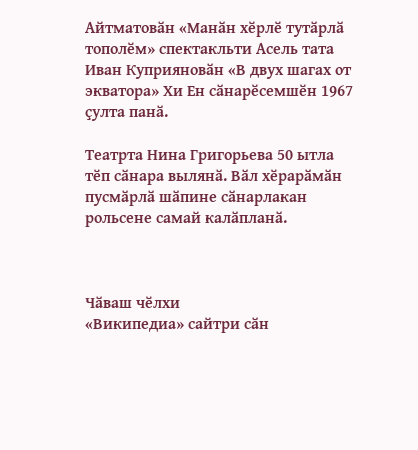Айтматовӑн «Манӑн хӗрлӗ тутӑрлӑ тополӗм» спектакльти Асель тата Иван Куприяновӑн «В двух шагах от экватора» Хи Ен сӑнарӗсемшӗн 1967 ҫулта панӑ.

Театрта Нина Григорьева 50 ытла тӗп сӑнара вылянӑ. Вӑл хӗрарӑмӑн пусмӑрлӑ шӑпине сӑнарлакан рольсене самай калӑпланӑ.



Чӑваш чӗлхи
«Википедиа» сайтри сӑн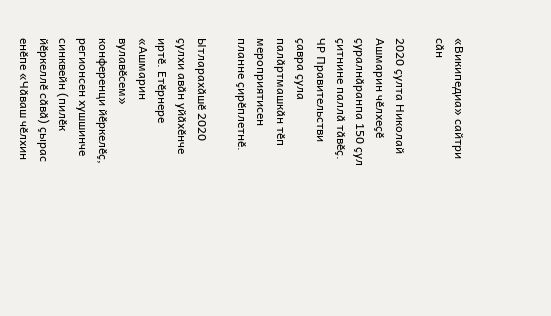«Википедиа» сайтри сӑн

2020 ҫулта Николай Ашмарин чӗлхеҫӗ ҫуралнӑранпа 150 ҫул ҫитнине паллӑ тӑвӗҫ. ЧР Правительстви ҫавра ҫула палӑртмашкӑн тӗп мероприятисен планне ҫирӗплетнӗ.

Ытларахӑшӗ 2020 ҫулхи авӑн уйӑхӗнче иртӗ. Етӗрнере «Ашмарин вулавӗсем» конференци йӗркелӗҫ, регионсен хушшинче синквейн (пилӗк йӗркеллӗ сӑвӑ) ҫырас енӗпе «Чӑваш чӗлхин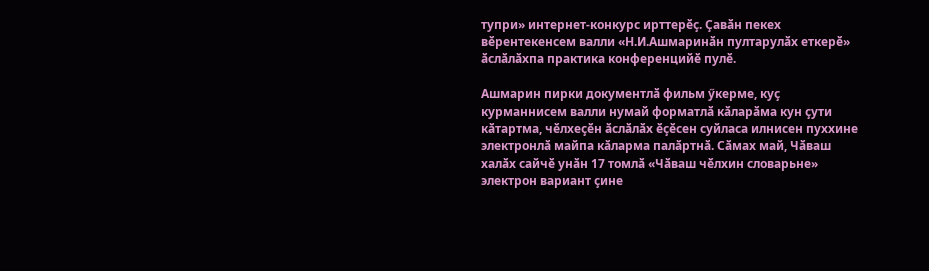тупри» интернет-конкурс ирттерӗҫ. Ҫавӑн пекех вӗрентекенсем валли «Н.И.Ашмаринӑн пултарулӑх еткерӗ» ӑслӑлӑхпа практика конференцийӗ пулӗ.

Ашмарин пирки документлӑ фильм ӳкерме, куҫ курманнисем валли нумай форматлӑ кӑларӑма кун ҫути кӑтартма, чӗлхеҫӗн ӑслӑлӑх ӗҫӗсен суйласа илнисен пуххине электронлӑ майпа кӑларма палӑртнӑ. Сӑмах май, Чӑваш халӑх сайчӗ унӑн 17 томлӑ «Чӑваш чӗлхин словарьне» электрон вариант ҫине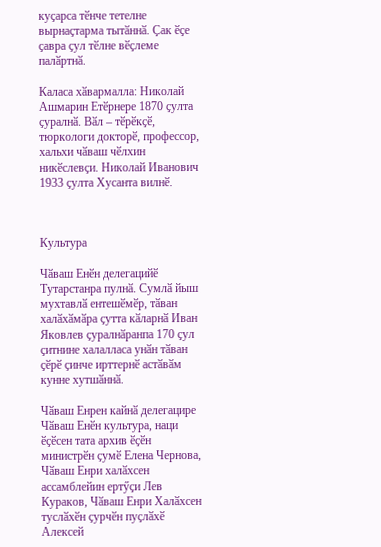куҫарса тӗнче тетелне вырнаҫтарма тытӑннӑ. Ҫак ӗҫе ҫавра ҫул тӗлне вӗҫлеме палӑртнӑ.

Каласа хӑвармалла: Николай Ашмарин Етӗрнере 1870 ҫулта ҫуралнӑ. Вӑл – тӗрӗкҫӗ, тюркологи докторӗ, профессор, хальхи чӑваш чӗлхин никӗслевҫи. Николай Иванович 1933 ҫулта Хусанта вилнӗ.



Культура

Чӑваш Енӗн делегацийӗ Тутарстанра пулнӑ. Сумлӑ йыш мухтавлӑ ентешӗмӗр, тӑван халӑхӑмӑра ҫутта кӑларнӑ Иван Яковлев ҫуралнӑранпа 170 ҫул ҫитнине халалласа унӑн тӑван ҫӗрӗ ҫинче ирттернӗ астӑвӑм кунне хутшӑннӑ.

Чӑваш Енрен кайнӑ делегацире Чӑваш Енӗн культура, наци ӗҫӗсен тата архив ӗҫӗн министрӗн ҫумӗ Елена Чернова, Чӑваш Енри халӑхсен ассамблейин ертӳҫи Лев Кураков, Чӑваш Енри Халӑхсен туслӑхӗн ҫурчӗн пуҫлӑхӗ Алексей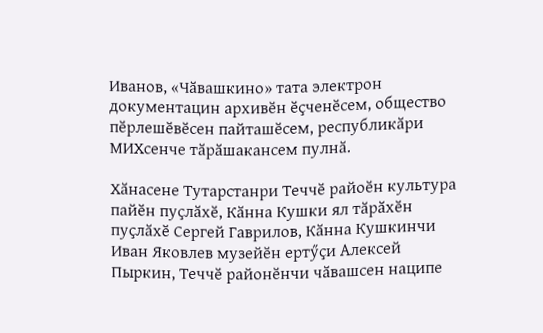Иванов, «Чӑвашкино» тата электрон документацин архивӗн ӗҫченӗсем, общество пӗрлешӗвӗсен пайташӗсем, республикӑри МИХсенче тӑрӑшакансем пулнӑ.

Хӑнасене Тутарстанри Теччӗ райоӗн культура пайӗн пуҫлӑхӗ, Кӑнна Кушки ял тӑрӑхӗн пуҫлӑхӗ Сергей Гаврилов, Кӑнна Кушкинчи Иван Яковлев музейӗн ертӳҫи Алексей Пыркин, Теччӗ районӗнчи чӑвашсен наципе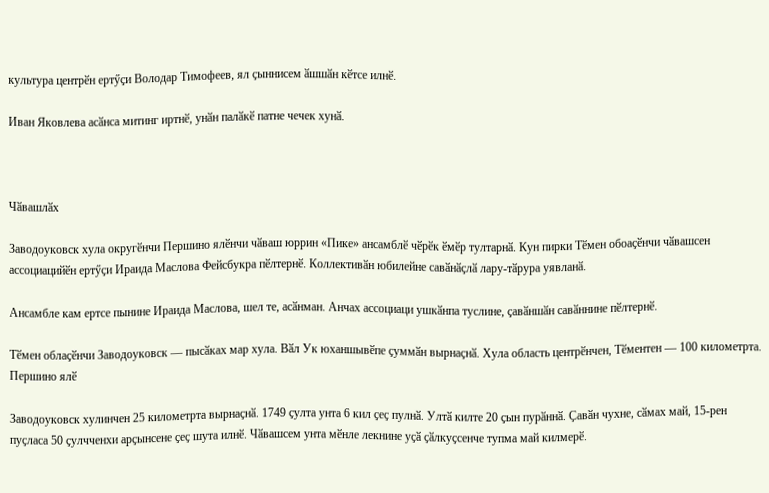культура центрӗн ертӳҫи Володар Тимофеев, ял ҫыннисем ӑшшӑн кӗтсе илнӗ.

Иван Яковлева асӑнса митинг иртнӗ, унӑн палӑкӗ патне чечек хунӑ.



Чӑвашлӑх

Заводоуковск хула округӗнчи Першино ялӗнчи чӑваш юррин «Пике» ансамблӗ чӗрӗк ӗмӗр тултарнӑ. Кун пирки Тӗмен обоаҫӗнчи чӑвашсен ассоциацийӗн ертӳҫи Ираида Маслова Фейсбукра пӗлтернӗ. Коллективӑн юбилейне савӑнӑҫлӑ лару-тӑрура уявланӑ.

Ансамбле кам ертсе пынине Ираида Маслова, шел те, асӑнман. Анчах ассоциаци ушкӑнпа туслине, ҫавӑншӑн савӑннине пӗлтернӗ.

Тӗмен облаҫӗнчи Заводоуковск — пысӑках мар хула. Вӑл Ук юханшывӗпе ҫуммӑн вырнаҫнӑ. Хула область центрӗнчен, Тӗментен — 100 километрта. Першино ялӗ

Заводоуковск хулинчен 25 километрта вырнаҫнӑ. 1749 ҫулта унта 6 кил ҫеҫ пулнӑ. Ултӑ килте 20 ҫын пурӑннӑ. Ҫавӑн чухне, сӑмах май, 15-рен пуҫласа 50 ҫулчченхи арҫынсене ҫеҫ шута илнӗ. Чӑвашсем унта мӗнле лекнине уҫӑ ҫӑлкуҫсенче тупма май килмерӗ.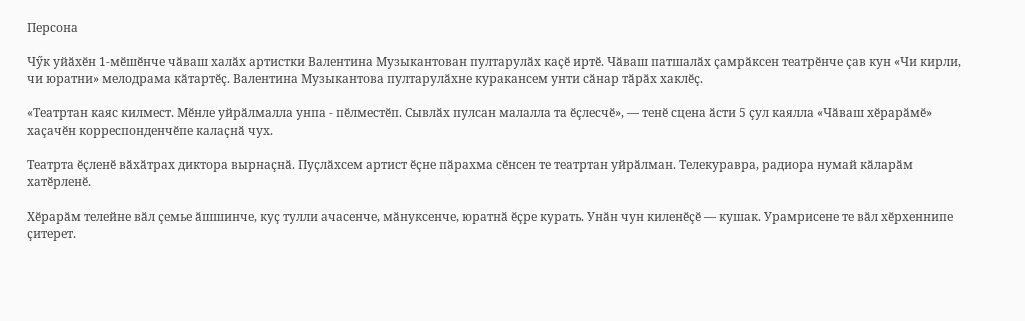Персона

Чӳк уйӑхӗн 1-мӗшӗнче чӑваш халӑх артистки Валентина Музыкантован пултарулӑх каҫӗ иртӗ. Чӑваш патшалӑх ҫамрӑксен театрӗнче ҫав кун «Чи кирли, чи юратни» мелодрама кӑтартӗҫ. Валентина Музыкантова пултарулӑхне куракансем унти сӑнар тӑрӑх хаклӗҫ.

«Театртан каяс килмест. Мӗнле уйрӑлмалла унпа - пӗлместӗп. Сывлӑх пулсан малалла та ӗҫлесчӗ», — тенӗ сцена ӑсти 5 ҫул каялла «Чӑваш хӗрарӑмӗ» хаҫачӗн корреспонденчӗпе калаҫнӑ чух.

Театрта ӗҫленӗ вӑхӑтрах диктора вырнаҫнӑ. Пуҫлӑхсем артист ӗҫне пӑрахма сӗнсен те театртан уйрӑлман. Телекуравра, радиора нумай кӑларӑм хатӗрленӗ.

Хӗрарӑм телейне вӑл ҫемье ӑшшинче, куҫ тулли ачасенче, мӑнуксенче, юратнӑ ӗҫре курать. Унӑн чун киленӗҫӗ — кушак. Урамрисене те вӑл хӗрхеннипе ҫитерет.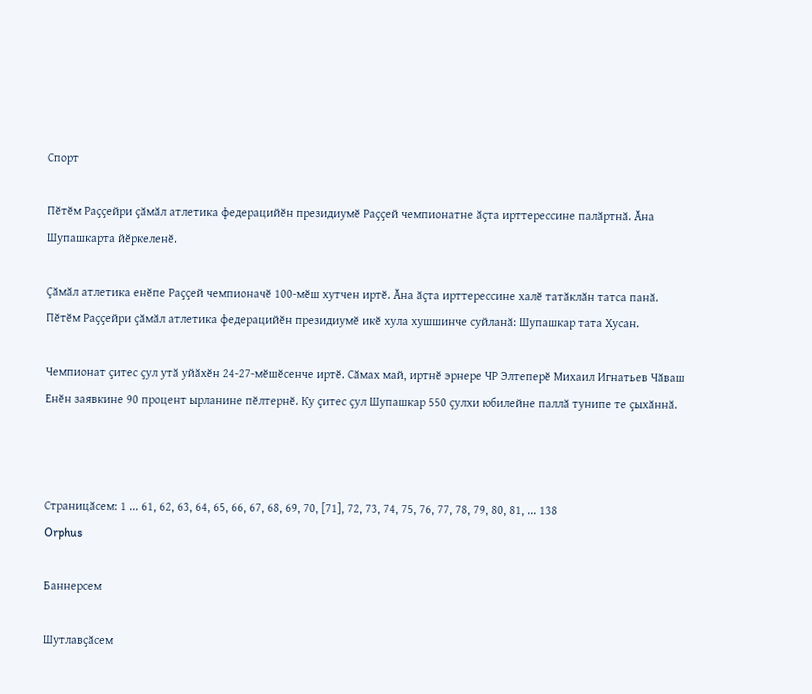Спорт

Пӗтӗм Раҫҫейри ҫӑмӑл атлетика федерацийӗн президиумӗ Раҫҫей чемпионатне ӑҫта ирттерессине палӑртнӑ. Ӑна Шупашкарта йӗркеленӗ.

Ҫӑмӑл атлетика енӗпе Раҫҫей чемпионачӗ 100-мӗш хутчен иртӗ. Ӑна ӑҫта ирттерессине халӗ татӑклӑн татса панӑ. Пӗтӗм Раҫҫейри ҫӑмӑл атлетика федерацийӗн президиумӗ икӗ хула хушшинче суйланӑ: Шупашкар тата Хусан.

Чемпионат ҫитес ҫул утӑ уйӑхӗн 24-27-мӗшӗсенче иртӗ. Сӑмах май, иртнӗ эрнере ЧР Элтеперӗ Михаил Игнатьев Чӑваш Енӗн заявкине 90 процент ырланине пӗлтернӗ. Ку ҫитес ҫул Шупашкар 550 ҫулхи юбилейне паллӑ тунипе те ҫыхӑннӑ.



Страницӑсем: 1 ... 61, 62, 63, 64, 65, 66, 67, 68, 69, 70, [71], 72, 73, 74, 75, 76, 77, 78, 79, 80, 81, ... 138
Orphus

Баннерсем

Шутлавҫӑсем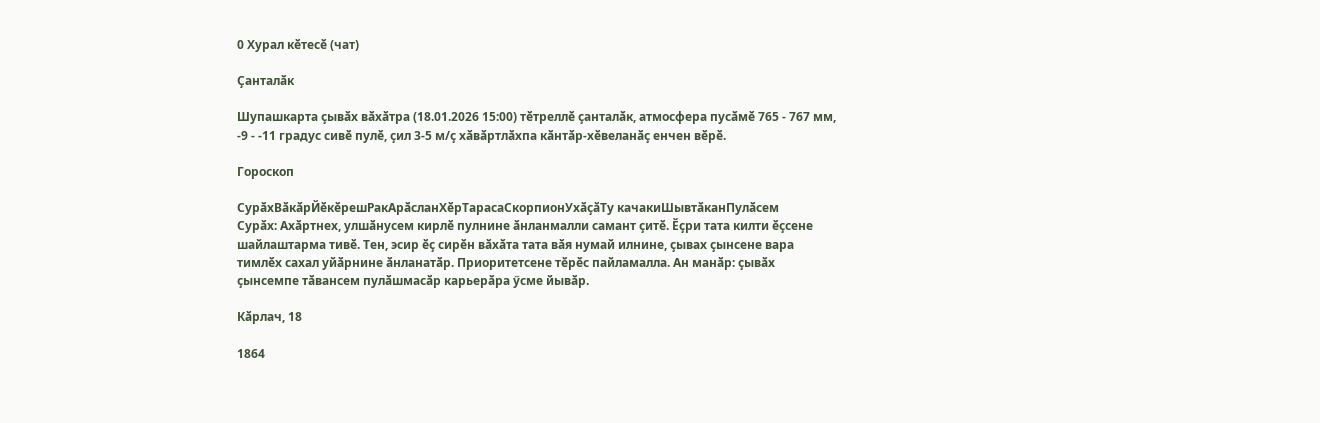0 Хурал кӗтесӗ (чат)

Ҫанталӑк

Шупашкарта ҫывӑх вӑхӑтра (18.01.2026 15:00) тӗтреллӗ ҫанталӑк, атмосфера пусӑмӗ 765 - 767 мм, -9 - -11 градус сивӗ пулӗ, ҫил 3-5 м/ҫ хӑвӑртлӑхпа кӑнтӑр-хӗвеланӑҫ енчен вӗрӗ.

Гороскоп

СурӑхВӑкӑрЙӗкӗрешРакАрӑсланХӗрТарасаСкорпионУхӑҫӑТу качакиШывтӑканПулӑсем
Сурӑх: Ахӑртнех, улшӑнусем кирлӗ пулнине ӑнланмалли самант ҫитӗ. Ӗҫри тата килти ӗҫсене шайлаштарма тивӗ. Тен, эсир ӗҫ сирӗн вӑхӑта тата вӑя нумай илнине, ҫывах ҫынсене вара тимлӗх сахал уйӑрнине ӑнланатӑр. Приоритетсене тӗрӗс пайламалла. Ан манӑр: ҫывӑх ҫынсемпе тӑвансем пулӑшмасӑр карьерӑра ӳсме йывӑр.

Кӑрлач, 18

1864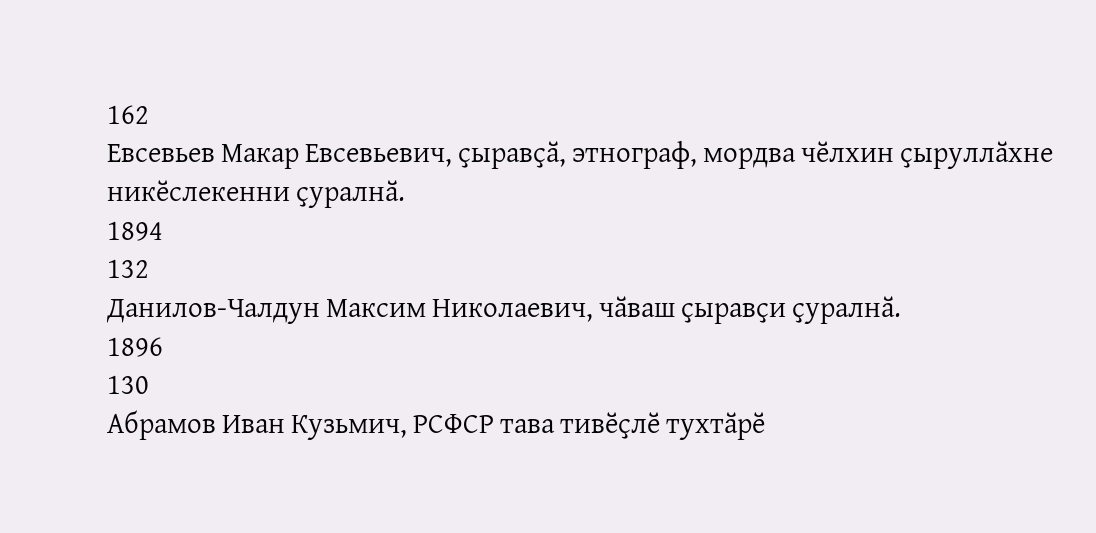162
Евсевьев Макар Евсевьевич, ҫыравҫӑ, этнограф, мордва чӗлхин ҫыруллӑхне никӗслекенни ҫуралнӑ.
1894
132
Данилов-Чалдун Максим Николаевич, чӑваш ҫыравҫи ҫуралнӑ.
1896
130
Абрамов Иван Кузьмич, РСФСР тава тивӗҫлӗ тухтӑрӗ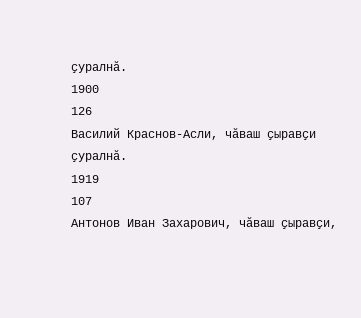ҫуралнӑ.
1900
126
Василий Краснов-Асли, чӑваш ҫыравҫи ҫуралнӑ.
1919
107
Антонов Иван Захарович, чӑваш ҫыравҫи,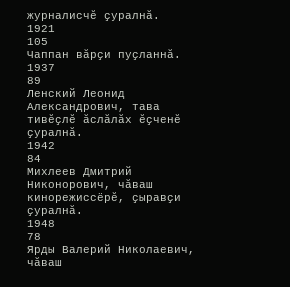журналисчӗ ҫуралнӑ.
1921
105
Чаппан вӑрҫи пуҫланнӑ.
1937
89
Ленский Леонид Александрович, тава тивӗҫлӗ ӑслӑлӑх ӗҫченӗ ҫуралнӑ.
1942
84
Михлеев Дмитрий Никонорович, чӑваш кинорежиссёрӗ, ҫыравҫи ҫуралнӑ.
1948
78
Ярды Валерий Николаевич, чӑваш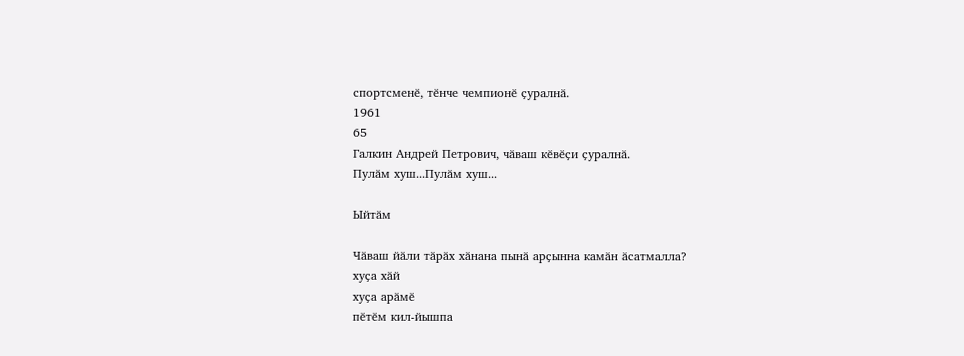спортсменӗ, тӗнче чемпионӗ ҫуралнӑ.
1961
65
Галкин Андрей Петрович, чӑваш кӗвӗҫи ҫуралнӑ.
Пулӑм хуш...Пулӑм хуш...

Ыйтӑм

Чӑваш йӑли тӑрӑх хӑнана пынӑ арҫынна камӑн ӑсатмалла?
хуҫа хӑй
хуҫа арӑмӗ
пӗтӗм кил-йышпа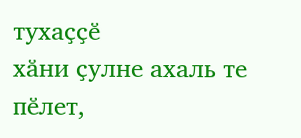тухаҫҫӗ
хӑни ҫулне ахаль те пӗлет,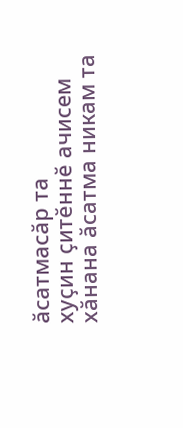ӑсатмасӑр та
хуҫин ҫитӗннӗ ачисем
хӑнана ӑсатма никам та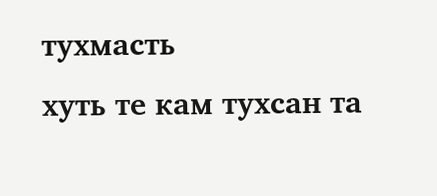тухмасть
хуть те кам тухсан та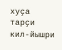хуҫа тарҫи
кил-йышри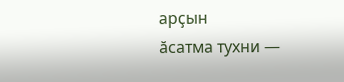арҫын
ӑсатма тухни —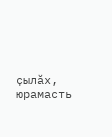ҫылӑх, юрамасть